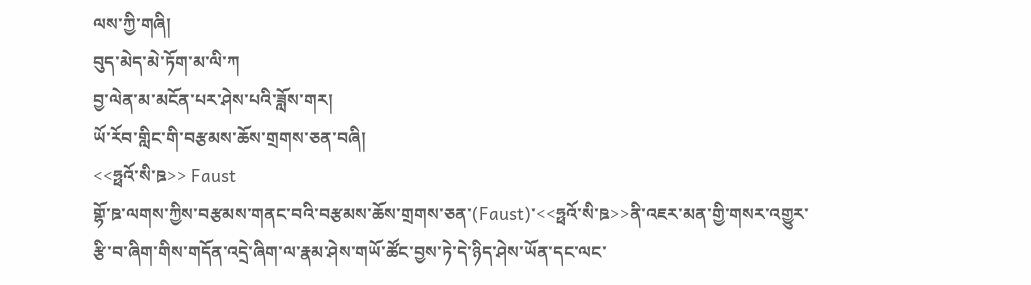ལས་ཀྱི་གཞི།
བུད་མེད་མེ་ཏོག་མ་ལི་ཀ
བྱ་ལེན་མ་མངོན་པར་ཤེས་པའི་ཟློས་གར།
ཡོ་རོབ་གླིང་གི་བརྩམས་ཆོས་གྲགས་ཅན་བཞི།
<<ཧྥའོ་སི་ཋ>> Faust
གྷོ་ཋ་ལགས་ཀྱིས་བརྩམས་གནང་བའི་བརྩམས་ཆོས་གྲགས་ཅན་(Faust)་<<ཧྥའོ་སི་ཋ>>ནི་འཇར་མན་གྱི་གསར་འགྱུར་རྩི་བ་ཞིག་གིས་གདོན་འདྲེ་ཞིག་ལ་རྣམ་ཤེས་གཡོ་ཚོང་བྱས་ཏེ་དེ་ཉིད་ཤེས་ཡོན་དང་ལང་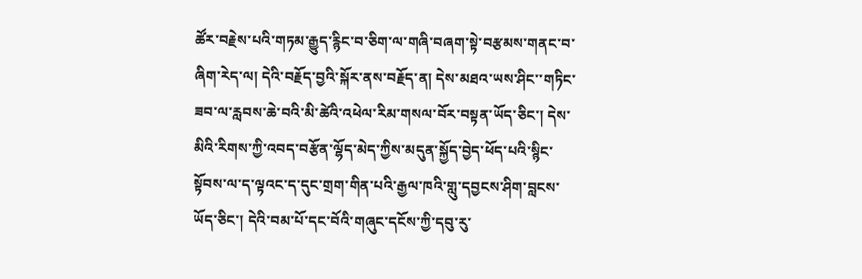ཚོར་བརྗེས་པའི་གཏམ་རྒྱུད་རྙིང་བ་ཅིག་ལ་གཞི་བཞག་སྟེ་བརྩམས་གནང་བ་ཞིག་རེད་ལ། དེའི་བརྗོད་བྱའི་སྐོར་ནས་བརྗོད་ན། དེས་མཐའ་ཡས་ཤིང་་གཏིང་ཟབ་ལ་རླབས་ཆེ་བའི་མི་ཚེའི་འཕེལ་རིམ་གསལ་བོར་བསྟན་ཡོད་ཅིང་། དེས་མིའི་རིགས་ཀྱི་འབད་བརྩོན་ལྷོད་མེད་ཀྱིས་མདུན་སྐྱོད་བྱེད་ཕོད་པའི་སྙིང་སྟོབས་ལ་ད་ལྟའང་ད་དུང་གྲག་གིན་པའི་རྒྱལ་ཁའི་གླུ་དབྱངས་ཤིག་བླངས་ཡོད་ཅིང་། དེའི་བམ་པོ་དང་བོའི་གཞུང་དངོས་ཀྱི་དབུ་རུ་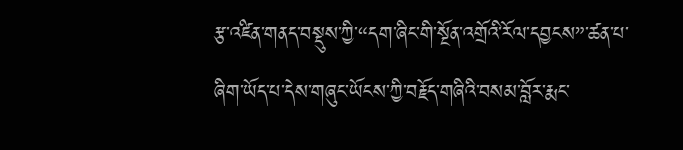རྩ་འཛིན་གནད་བསྡུས་ཀྱི་“དག་ཞིང་གི་སྔོན་འགྲོའི་རོལ་དབྱངས”་ཚན་པ་ཞིག་ཡོད་པ་དེས་གཞུང་ཡོངས་ཀྱི་བརྗོད་གཞིའི་བསམ་བློར་རྨང་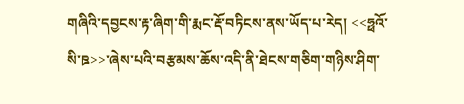གཞིའི་དབྱངས་རྟ་ཞིག་གི་རྨང་རྡོ་བཏིངས་ནས་ཡོད་པ་རེད། <<ཧྥའོ་སི་ཋ>>་ཞེས་པའི་བརྩམས་ཆོས་འདི་ནི་ཐེངས་གཅིག་གཉིས་ཤིག་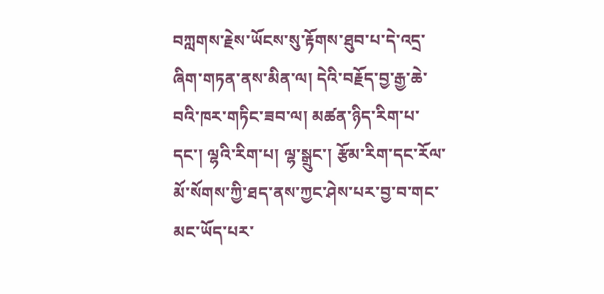བཀླགས་རྗེས་ཡོངས་སུ་རྟོགས་ཐུབ་པ་དེ་འདྲ་ཞིག་གཏན་ནས་མིན་ལ། དེའི་བརྗོད་བྱ་རྒྱ་ཆེ་བའི་ཁར་གཏིང་ཟབ་ལ། མཚན་ཉིད་རིག་པ་དང་། ལྷའི་རིག་པ། ལྷ་སྒྲུང་། རྩོམ་རིག་དང་རོལ་མོ་སོགས་ཀྱི་ཐད་ནས་ཀྱང་ཤེས་པར་བྱ་བ་གང་མང་ཡོད་པར་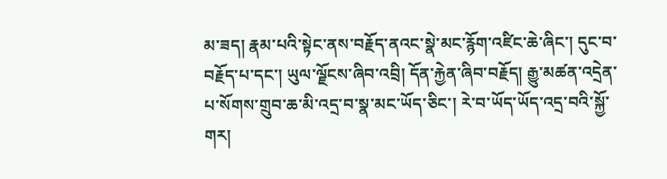མ་ཟད། རྣམ་པའི་སྟེང་ནས་བརྗོད་ནའང་སྣེ་མང་རྙོག་འཛིང་ཆེ་ཞིང་། དུང་བ་བརྗོད་པ་དང་། ཡུལ་ལྗོངས་ཞིབ་འབྲི། དོན་རྐྱེན་ཞིབ་བརྗོད། རྒྱུ་མཚན་འདྲེན་པ་སོགས་གྲུབ་ཆ་མི་འདྲ་བ་སྣ་མང་ཡོད་ཅིང་། རེ་བ་ཡོད་ཡོད་འདྲ་བའི་སྐྱོ་གར།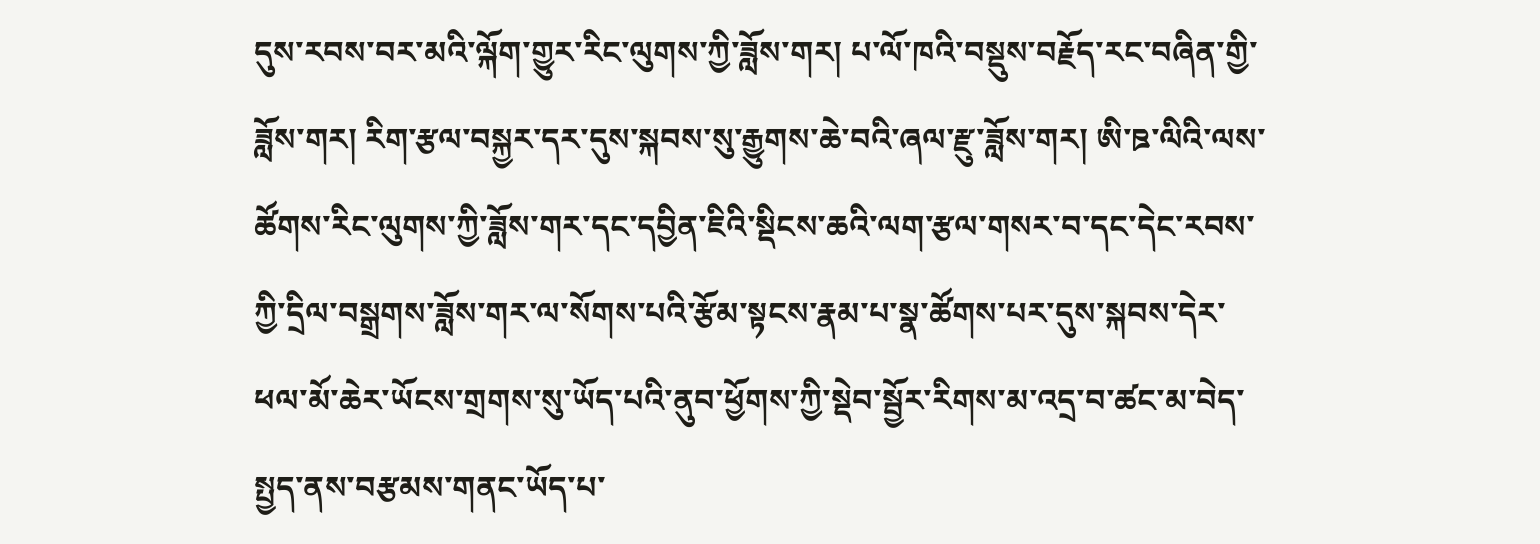དུས་རབས་བར་མའི་ལྐོག་གྱུར་རིང་ལུགས་ཀྱི་ཟློས་གར། པ་ལོ་ཁའི་བསྡུས་བརྗོད་རང་བཞིན་གྱི་ཟློས་གར། རིག་རྩལ་བསྐྱར་དར་དུས་སྐབས་སུ་རྒྱུགས་ཆེ་བའི་ཞལ་རྫུ་ཟློས་གར། ཨི་ཋ་ལིའི་ལས་ཚོགས་རིང་ལུགས་ཀྱི་ཟློས་གར་དང་དབྱིན་ཇིའི་སྡིངས་ཆའི་ལག་རྩལ་གསར་བ་དང་དེང་རབས་ཀྱི་དྲིལ་བསྒྲགས་ཟློས་གར་ལ་སོགས་པའི་རྩོམ་སྟངས་རྣམ་པ་སྣ་ཚོགས་པར་དུས་སྐབས་དེར་ཕལ་མོ་ཆེར་ཡོངས་གྲགས་སུ་ཡོད་པའི་ནུབ་ཕྱོགས་ཀྱི་སྡེབ་སྦྱོར་རིགས་མ་འདྲ་བ་ཚང་མ་བེད་སྤྱད་ནས་བརྩམས་གནང་ཡོད་པ་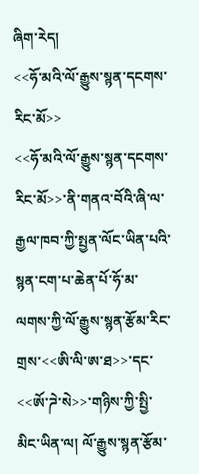ཞིག་རེད།
<<ཧོ་མའི་ལོ་རྒྱུས་སྙན་དངགས་རིང་མོ>>
<<ཧོ་མའི་ལོ་རྒྱུས་སྙན་དངགས་རིང་མོ>>་ནི་གནའ་བོའི་ཞི་ལ་རྒྱལ་ཁབ་ཀྱི་སྤྱན་ལོང་ཡིན་པའི་སྙན་ངག་པ་ཆེན་པོ་ཧོ་མ་ལགས་ཀྱི་ལོ་རྒྱུས་སྙན་རྩོམ་རིང་གྲས་<<ཨི་ལི་ཨ་ཐ>>་དང་<<ཨོ་ཌེ་སེ>>་གཉིས་ཀྱི་སྤྱི་མིང་ཡིན་ལ། ལོ་རྒྱུས་སྙན་རྩོམ་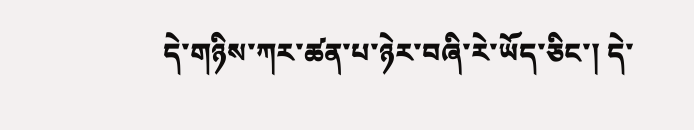དེ་གཉིས་ཀར་ཚན་པ་ཉེར་བཞི་རེ་ཡོད་ཅིང་། དེ་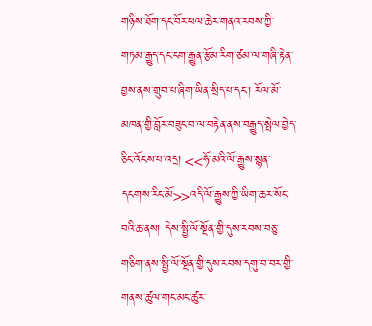གཉིས་ཐོག་དང་བོར་ཕལ་ཆེར་གནའ་རབས་ཀྱི་གཏམ་རྒྱུད་དང་ངག་རྒྱུན་རྩོམ་རིག་ཙམ་ལ་གཞི་རྟེན་བྱས་ནས་གྲུབ་པ་ཞིག་ཡིན་སྲིད་པ་དང་། རོལ་མོ་མཁན་གྱི་བློར་བཟུང་བ་ལ་བརྟེན་ནས་བརྒྱུད་སྤེལ་བྱེད་ཅིང་འོངས་པ་འདྲ། <<ཧོ་མའི་ལོ་རྒྱུས་སྙན་དངགས་རིང་མོ>>འདི་ལོ་རྒྱུས་ཀྱི་ཡིག་ཆར་སོང་བའི་ཆ་ནས། དེས་སྤྱི་ལོ་སྔོན་གྱི་དུས་རབས་བཅུ་གཅིག་ནས་སྤྱི་ལོ་སྔོན་གྱི་དུས་རབས་དགུ་བ་བར་གྱི་གནས་ཚུལ་གང་མང་ཚུར་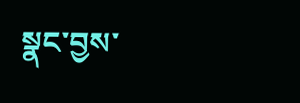སྣང་བྱས་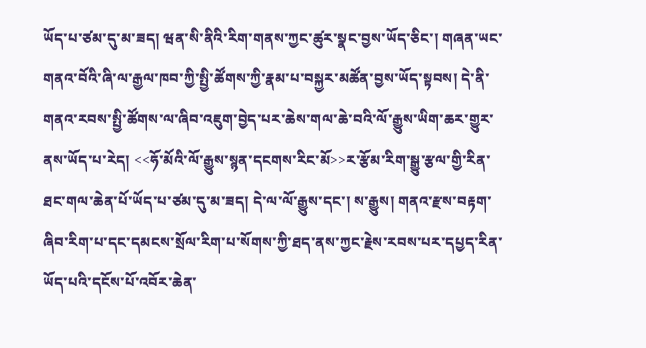ཡོད་པ་ཙམ་དུ་མ་ཟད། ཝན་སི་ནིའི་རིག་གནས་ཀྱང་ཚུར་སྣང་བྱས་ཡོད་ཅིང་། གཞན་ཡང་གནའ་བོའི་ཞི་ལ་རྒྱལ་ཁབ་ཀྱི་སྤྱི་ཚོགས་ཀྱི་རྣམ་པ་བསྐྱར་མཚོན་བྱས་ཡོད་སྟབས། དེ་ནི་གནའ་རབས་སྤྱི་ཚོགས་ལ་ཞིབ་འཇུག་བྱེད་པར་ཆེས་གལ་ཆེ་བའི་ལོ་རྒྱུས་ཡིག་ཆར་གྱུར་ནས་ཡོད་པ་རེད། <<ཧོ་མོའི་ལོ་རྒྱུས་སྙན་དངགས་རིང་མོ>>ར་རྩོམ་རིག་སྒྱུ་རྩལ་གྱི་རིན་ཐང་གལ་ཆེན་པོ་ཡོད་པ་ཙམ་དུ་མ་ཟད། དེ་ལ་ལོ་རྒྱུས་དང་། ས་རྒྱུས། གནའ་རྫས་བརྟག་ཞིབ་རིག་པ་དང་དམངས་སྲོལ་རིག་པ་སོགས་ཀྱི་ཐད་ནས་ཀྱང་རྗེས་རབས་པར་དཔྱད་རིན་ཡོད་པའི་དངོས་པོ་འབོར་ཆེན་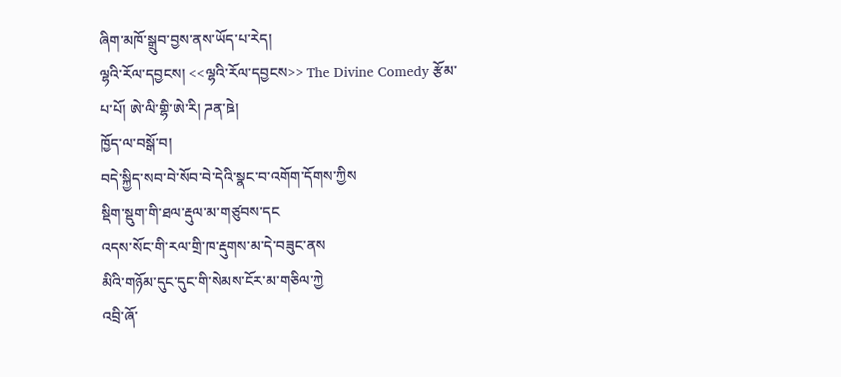ཞིག་མཁོ་སྒྲུབ་བྱས་ནས་ཡོད་པ་རེད།
ལྷའི་རོལ་དབྱངས། <<ལྷའི་རོལ་དབྱངས>> The Divine Comedy རྩོམ་པ་པོ། ཨེ་ལི་གྷི་ཨེ་རི། ཌན་ཋེ།
ཁྱོད་ལ་བསྒོ་བ།
བདེ་སྐྱིད་སབ་བེ་སོབ་བེ་དེའི་སྣང་བ་འགོག་དོགས་ཀྱིས
སྡིག་སྡུག་གི་ཐལ་རྡུལ་མ་གཙུབས་དང
འདས་སོང་གི་རལ་གྲི་ཁ་རྡུགས་མ་དེ་བཟུང་ནས
མིའི་གཉོམ་དུང་དུང་གི་སེམས་ངོར་མ་གཅིལ་ཀྱེ
འབྲི་ཞོ་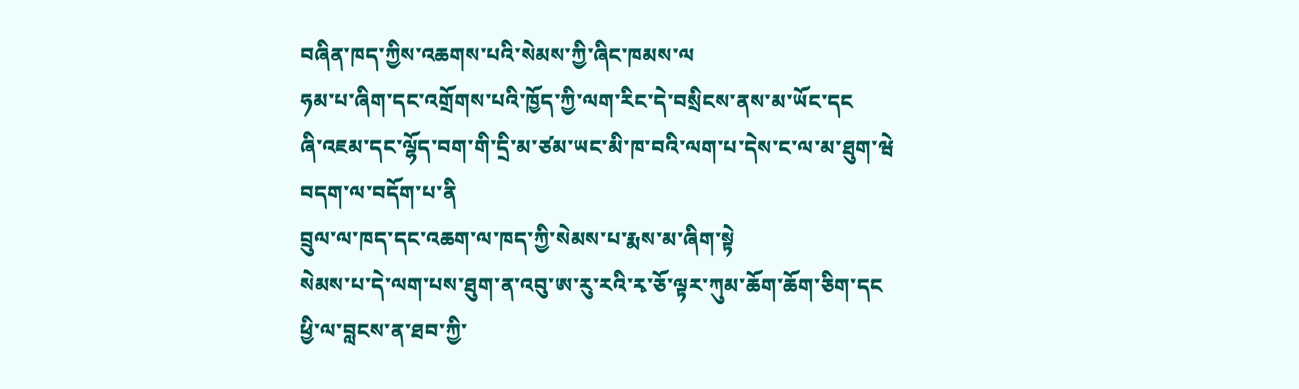བཞིན་ཁད་ཀྱིས་འཆགས་པའི་སེམས་ཀྱི་ཞིང་ཁམས་ལ
ཧམ་པ་ཞིག་དང་འགྲོགས་པའི་ཁྱོད་ཀྱི་ལག་རིང་དེ་བསྲིངས་ནས་མ་ཡོང་དང
ཞི་འཇམ་དང་ལྷོད་བག་གི་དྲི་མ་ཙམ་ཡང་མི་ཁ་བའི་ལག་པ་དེས་ང་ལ་མ་ཐུག་ཝེ
བདག་ལ་བདོག་པ་ནི
བྲུལ་ལ་ཁད་དང་འཆག་ལ་ཁད་ཀྱི་སེམས་པ་རྨས་མ་ཞིག་སྟེ
སེམས་པ་དེ་ལག་པས་ཐུག་ན་འབུ་ཨ་རུ་རའི་རྭ་ཅོ་ལྟར་ཀུམ་ཆོག་ཆོག་ཅིག་དང
ཕྱི་ལ་བླངས་ན་ཐབ་ཀྱི་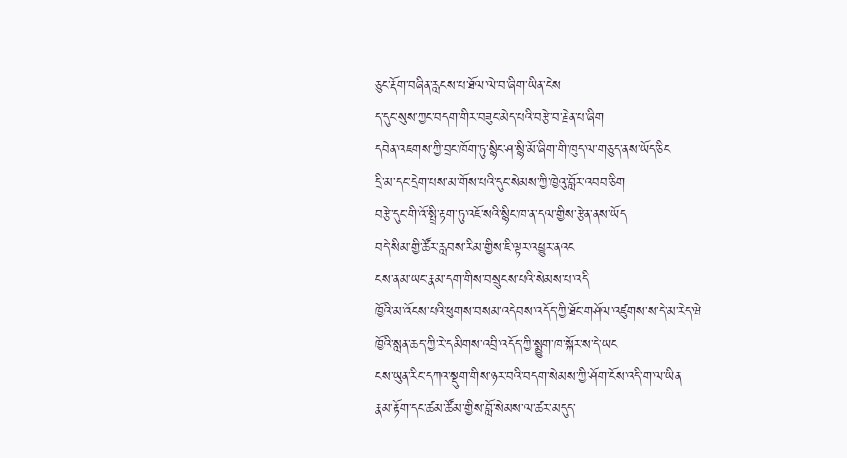ཅུང་རྡོག་བཞིན་རླངས་པ་ཐོལ་ལེ་བ་ཞིག་ཡིན་ངེས
ད་དུང་སུས་ཀྱང་བདག་གིར་བཟུང་མེད་པའི་བརྩེ་བ་རྗེན་པ་ཞིག
དབེན་འཇགས་ཀྱི་བྲང་ཁོག་ཏུ་སྙིང་ཤ་སྙི་མོ་ཞིག་གི་ཁུད་ལ་གཅུད་ནས་ཡོད་ཅིང
དྲི་མ་དང་དྲེག་པས་མ་གོས་པའི་དུང་སེམས་ཀྱི་ཁྱེའུ་བློར་འབབ་ཅིག
བརྩེ་དུང་གི་འོ་སྤྲི་རྟག་ཏུ་འཇོ་སའི་སྙིང་ཁ་ན་དལ་གྱིས་རྩེན་ནས་ཡོད
བདེ་སིམ་གྱི་ཚོར་རླབས་རིམ་གྱིས་ཇི་ལྟར་འཕྱུར་ནའང
ངས་ནམ་ཡང་རྣམ་དག་གིས་བསྲུངས་པའི་སེམས་པ་འདི
ཁྱོའི་མ་འོངས་པའི་ཕུགས་བསམ་འདེབས་འདོད་ཀྱི་ཐོང་གཤོལ་འཛུགས་ས་དེ་མ་རེད་ཝེ
ཁྱོའི་སླན་ཆད་ཀྱི་རེ་དམིགས་འབྲི་འདོད་ཀྱི་སྨྱུག་ཁ་སྐོར་ས་དེ་ཡང
ངས་ཡུན་རིང་དཀའ་སྡུག་གིས་ཉར་བའི་བདག་སེམས་ཀྱི་ཤོག་ངོས་འདི་ག་ལ་ཡིན
རྣམ་རྟོག་དང་ཚམ་ཚོམ་གྱིས་བློ་སེམས་ལ་ཚར་མདུད་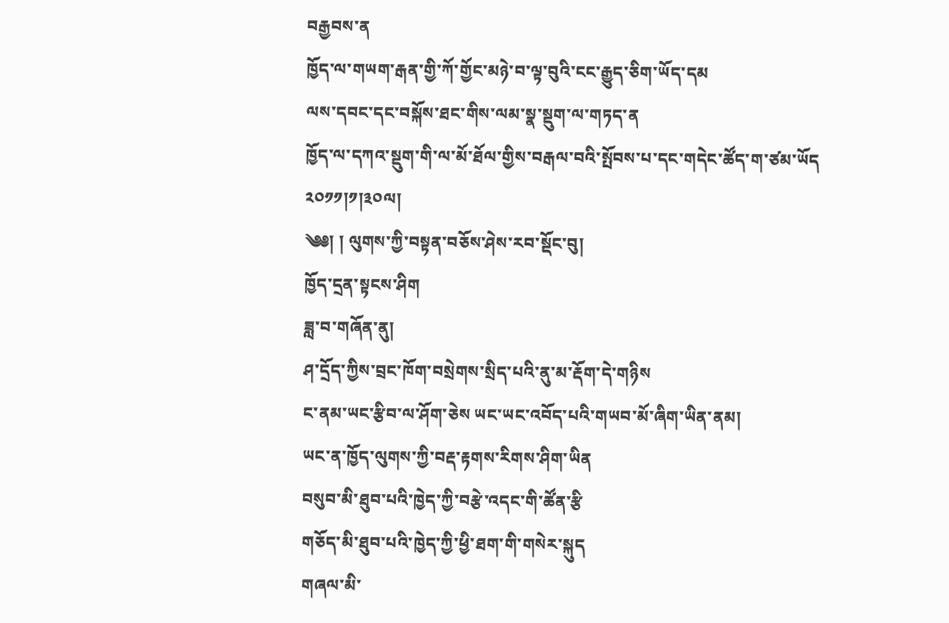བརྒྱབས་ན
ཁྱོད་ལ་གཡག་རྒན་གྱི་ཀོ་གྱོང་མཉེ་བ་ལྟ་བུའི་ངང་རྒྱུད་ཅིག་ཡོད་དམ
ལས་དབང་དང་བསྐོས་ཐང་གིས་ལམ་སྣ་སྡུག་ལ་གཏད་ན
ཁྱོད་ལ་དཀའ་སྡུག་གི་ལ་མོ་ཐོལ་གྱིས་བརྒལ་བའི་སྤོབས་པ་དང་གདེང་ཚོད་ག་ཙམ་ཡོད
༢༠༡༡།༡།༣༠ལ།
༄༅། ། ལུགས་ཀྱི་བསྟན་བཅོས་ཤེས་རབ་སྡོང་བུ།
ཁྱོད་དྲན་སྟངས་ཤིག
ཟླ་བ་གཞོན་ནུ།
ཤ་དྲོད་ཀྱིས་བྲང་ཁོག་བསྲེགས་སྲིད་པའི་ནུ་མ་རྡོག་དེ་གཉིས
ང་ནམ་ཡང་རྩིབ་ལ་ཤོག་ཅེས ཡང་ཡང་འབོད་པའི་གཡབ་མོ་ཞིག་ཡིན་ནམ།
ཡང་ན་ཁྱོད་ལུགས་ཀྱི་བརྡ་རྟགས་རིགས་ཤིག་ཡིན
བསུབ་མི་ཐུབ་པའི་ཁྱེད་ཀྱི་བརྩེ་འདང་གི་ཚོན་རྩི
གཅོད་མི་ཐུབ་པའི་ཁྱེད་ཀྱི་ཕྱི་ཐག་གི་གསེར་སྐུད
གཞལ་མི་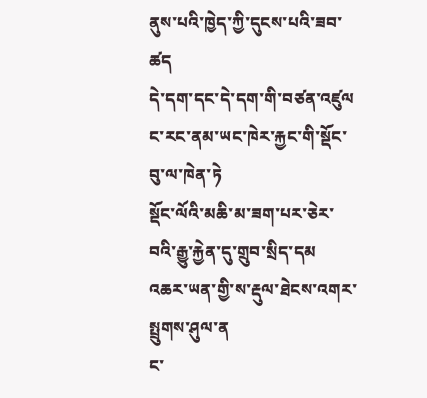ནུས་པའི་ཁྱེད་ཀྱི་དུངས་པའི་ཟབ་ཚད
དེ་དག་དང་དེ་དག་གི་བཙན་འཛུལ
ང་རང་ནམ་ཡང་ཁེར་རྐྱང་གི་སྡོང་བུ་ལ་ཁེན་ཏེ
སྡོང་ལོའི་མཆི་མ་ཟག་པར་ཅེར་བའི་རྒྱུ་རྐྱེན་དུ་གྲུབ་སྲིད་དམ
འཆར་ཡན་གྱི་ས་རྡུལ་ཐེངས་འགར་སྤྲུགས་ཤུལ་ན
ང་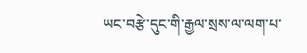ཡང་བརྩེ་དུང་གི་རྒྱལ་སྲས་ལ་ལག་པ་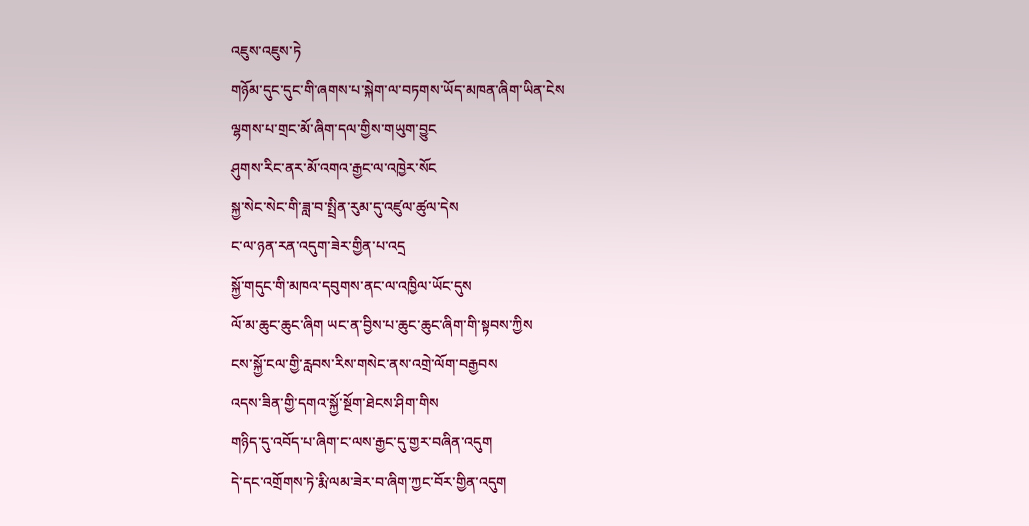འཇུས་འཇུས་ཏེ
གཉོམ་དུང་དུང་གི་ཞགས་པ་སྐེག་ལ་བཏགས་ཡོད་མཁན་ཞིག་ཡིན་ངེས
ལྷགས་པ་གྲང་མོ་ཞིག་དལ་གྱིས་གཡུག་བྱུང
ཤུགས་རིང་ནར་མོ་འགའ་རྒྱང་ལ་འཁྱེར་སོང
སྐྱ་སེང་སེང་གི་ཟླ་བ་སྤྲིན་རུམ་དུ་འཛུལ་ཚུལ་དེས
ང་ལ་ཉན་རན་འདུག་ཟེར་གྱིན་པ་འདྲ
སྐྱོ་གདུང་གི་མཁའ་དབུགས་ནང་ལ་འཁྱིལ་ཡོང་དུས
ལོ་མ་ཆུང་ཆུང་ཞིག ཡང་ན་བྱིས་པ་ཆུང་ཆུང་ཞིག་གི་སྟབས་ཀྱིས
ངས་སྐྱོ་ངལ་གྱི་རླབས་རིས་གསེང་ནས་འགྲེ་ལོག་བརྒྱབས
འདས་ཟིན་གྱི་དགའ་སྐྱོ་སྔོག་ཐེངས་ཤིག་གིས
གཉིད་དུ་འབོད་པ་ཞིག་ང་ལས་རྒྱང་དུ་གྱར་བཞིན་འདུག
དེ་དང་འགྲོགས་ཏེ་རྨི་ལམ་ཟེར་བ་ཞིག་ཀྱང་བོར་གྱིན་འདུག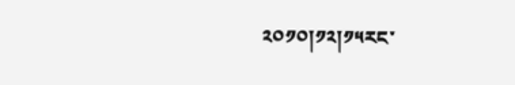༢༠༡༠།༡༢།༡༥རང་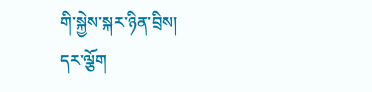གི་སྐྱེས་སྐར་ཉིན་བྲིས།
དར་ལྕོག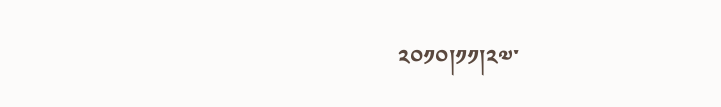༢༠༡༠།༡༡།༢༧་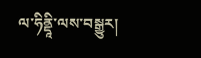ལ་ཧིནྡཱི་ལས་བསྒྱུར།